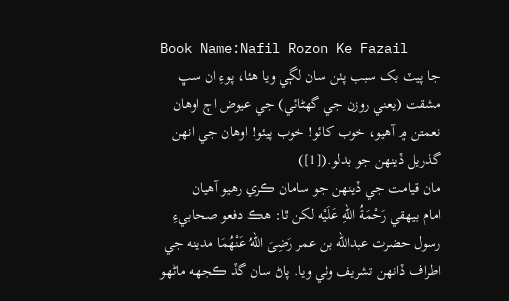Book Name:Nafil Rozon Ke Fazail
جا پيٽ بک سبب پٺن سان لڳي ويا هئا، پوءِ ان سڀ مشقت (يعني روزن جي گهڻائي) جي عيوض اڄ اوهان نعمتن ۾ آهيو، خوب کائو! خوب پيئو! اوهان جي انهن گذريل ڏينهن جو بدلو.([1])
مان قيامت جي ڏينهن جو سامان ڪري رهيو آهيان
امام بيهقي رَحْمَةُ اللهِ عَلَيْه لکن ٿا: هڪ دفعو صحابيءِ رسول حضرت عبدالله بن عمر رَضِیَ اللهُ عَنْهُمَا مدينه جي اطراف ڏانهن تشريف وٺي ويا. پاڻ سان گڏ ڪجهه ماڻهو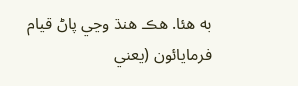به هئا. هڪ هنڌ وڃي پاڻ قيام فرمايائون (يعني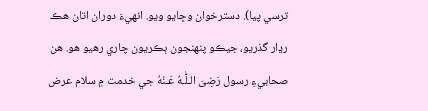ترسي پيا). دسترخوان وڇايو ويو. انهيءَ دوران اتان هڪ رڍار گذريو، جيڪو پنهنجون ٻڪريون چاري رهيو هو. هن صحابيءِ رسول رَضِىَ الـلّٰـهُ عَـنْهُ جي خدمت ۾ سلام عرض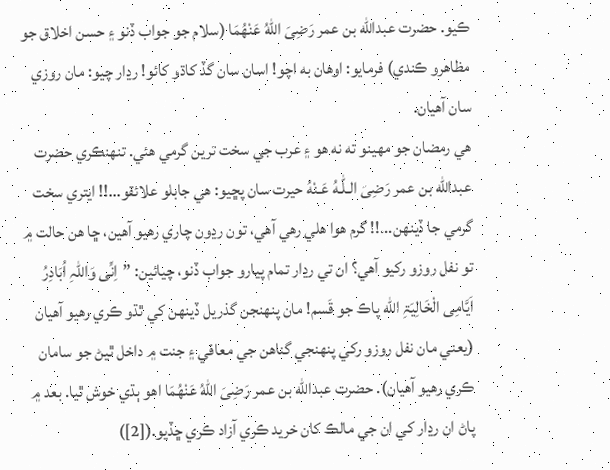ڪيو. حضرت عبدالله بن عمر رَضِیَ اللهُ عَنْهُمَا (سلام جو جواب ڏنو ۽ حسن اخلاق جو مظاهرو ڪندي) فرمايو: اوهان به اچو! اسان سان گڏ کاڌو کائو! رڍار چيو: مان روزي سان آهيان.
هي رمضان جو مهينو ته نه هو ۽ عرب جي سخت ترين گرمي هئي. تنهنڪري حضرت عبدالله بن عمر رَضِىَ الـلّٰـهُ عَـنْهُ حيرت سان پڇيو: هي جابلو علائقو...!! ايتري سخت گرمي جا ڏينهن...!! گرم هوا هلي رهي آهي، تون رڍون چاري رهيو آهين، ڇا هن حالت ۾ تو نفل روزو رکيو آهي؟ ان تي رڍار تمام پيارو جواب ڏنو، چيائين: ”اِنِّی وَاللہِ اُبَادِرُ اَیَّامِی الْخَالِیَۃِ الله پاڪ جو قَسم! مان پنهنجن گذريل ڏينهن کي ٿڌو ڪري رهيو آهيان (يعني مان نفل روزو رکي پنهنجي گناهن جي معافي ۽ جنت ۾ داخل ٿيڻ جو سامان ڪري رهيو آهيان). حضرت عبدالله بن عمر رَضِیَ اللهُ عَنْهُمَا اهو ٻڌي خوش ٿيا. بعد ۾ پاڻ ان رڍار کي ان جي مالڪ کان خريد ڪري آزاد ڪري ڇڏيو.([2])